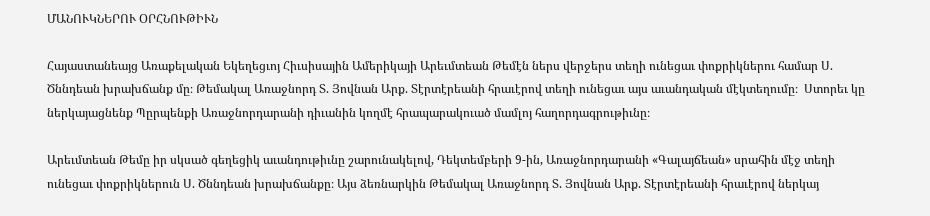ՄԱՆՈՒԿՆԵՐՈՒ ՕՐՀՆՈՒԹԻՒՆ

Հայաստանեայց Առաքելական Եկեղեցւոյ Հիւսիսային Ամերիկայի Արեւմտեան Թեմէն ներս վերջերս տեղի ունեցաւ փոքրիկներու համար Ս. Ծննդեան խրախճանք մը։ Թեմակալ Առաջնորդ Տ. Յովնան Արք. Տէրտէրեանի հրաւէրով տեղի ունեցաւ այս աւանդական մէկտեղումը։  Ստորեւ կը ներկայացնենք Պըրպենքի Առաջնորդարանի դիւանին կողմէ հրապարակուած մամլոյ հաղորդագրութիւնը։

Արեւմտեան Թեմը իր սկսած գեղեցիկ աւանդութիւնը շարունակելով, Դեկտեմբերի 9-ին, Առաջնորդարանի «Գալայճեան» սրահին մէջ տեղի ունեցաւ փոքրիկներուն Ս. Ծննդեան խրախճանքը։ Այս ձեռնարկին Թեմակալ Առաջնորդ Տ. Յովնան Արք. Տէրտէրեանի հրաւէրով ներկայ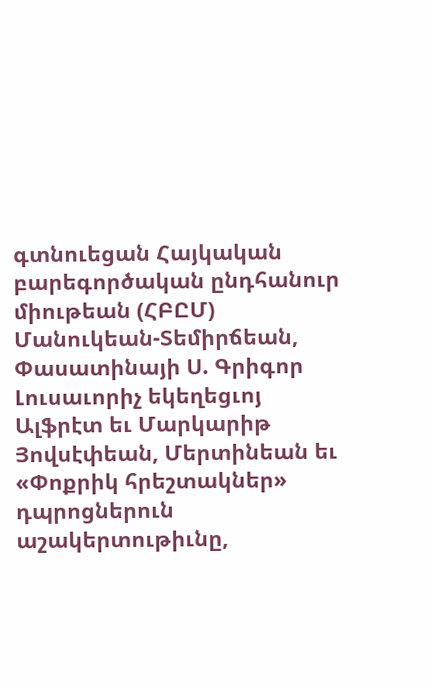գտնուեցան Հայկական բարեգործական ընդհանուր միութեան (ՀԲԸՄ) Մանուկեան-Տեմիրճեան, Փասատինայի Ս. Գրիգոր Լուսաւորիչ եկեղեցւոյ Ալֆրէտ եւ Մարկարիթ Յովսէփեան, Մերտինեան եւ «Փոքրիկ հրեշտակներ» դպրոցներուն աշակերտութիւնը,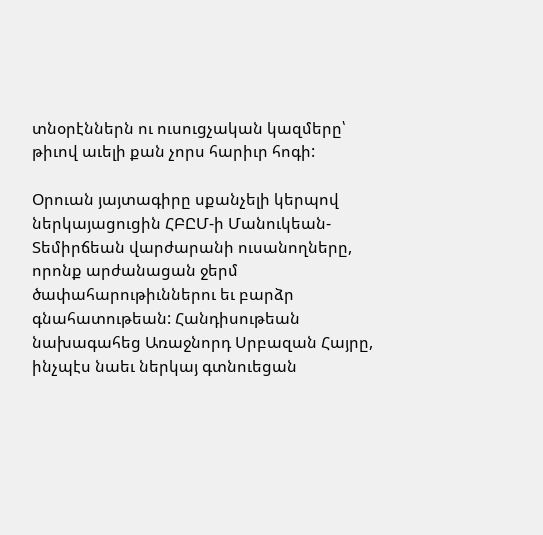տնօրէններն ու ուսուցչական կազմերը՝ թիւով աւելի քան չորս հարիւր հոգի:

Օրուան յայտագիրը սքանչելի կերպով ներկայացուցին ՀԲԸՄ-ի Մանուկեան-Տեմիրճեան վարժարանի ուսանողները, որոնք արժանացան ջերմ ծափահարութիւններու եւ բարձր գնահատութեան: Հանդիսութեան նախագահեց Առաջնորդ Սրբազան Հայրը, ինչպէս նաեւ ներկայ գտնուեցան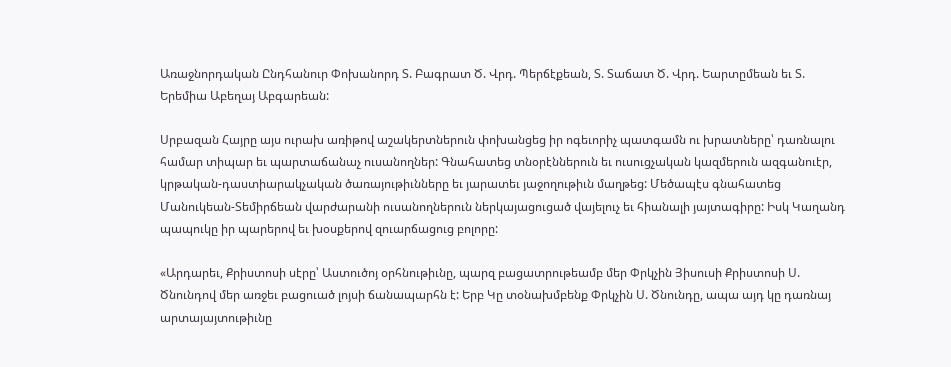Առաջնորդական Ընդհանուր Փոխանորդ Տ. Բագրատ Ծ. Վրդ. Պերճէքեան, Տ. Տաճատ Ծ. Վրդ. Եարտըմեան եւ Տ. Երեմիա Աբեղայ Աբգարեան:

Սրբազան Հայրը այս ուրախ առիթով աշակերտներուն փոխանցեց իր ոգեւորիչ պատգամն ու խրատները՝ դառնալու համար տիպար եւ պարտաճանաչ ուսանողներ: Գնահատեց տնօրէններուն եւ ուսուցչական կազմերուն ազգանուէր, կրթական-դաստիարակչական ծառայութիւնները եւ յարատեւ յաջողութիւն մաղթեց: Մեծապէս գնահատեց Մանուկեան-Տեմիրճեան վարժարանի ուսանողներուն ներկայացուցած վայելուչ եւ հիանալի յայտագիրը: Իսկ Կաղանդ պապուկը իր պարերով եւ խօսքերով զուարճացուց բոլորը:

«Արդարեւ, Քրիստոսի սէրը՝ Աստուծոյ օրհնութիւնը, պարզ բացատրութեամբ մեր Փրկչին Յիսուսի Քրիստոսի Ս. Ծնունդով մեր առջեւ բացուած լոյսի ճանապարհն է: Երբ Կը տօնախմբենք Փրկչին Ս. Ծնունդը, ապա այդ կը դառնայ արտայայտութիւնը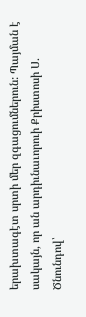երախտագէտ սրտի մեր զգացումներուն: Պայման է սակայն, որ ան արդիւնաւորուի Քրիստոսի Ս. Ծնունդով՝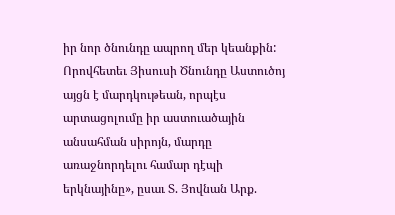իր նոր ծնունդը ապրող մեր կեանքին: Որովհետեւ Յիսուսի Ծնունդը Աստուծոյ այցն է մարդկութեան, որպէս արտացոլումը իր աստուածային անսահման սիրոյն, մարդը առաջնորդելու համար դէպի երկնայինը», ըսաւ Տ. Յովնան Արք.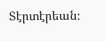Տէրտէրեան։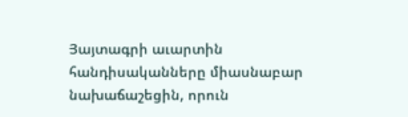Յայտագրի աւարտին հանդիսականները միասնաբար նախաճաշեցին, որուն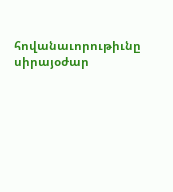հովանաւորութիւնը սիրայօժար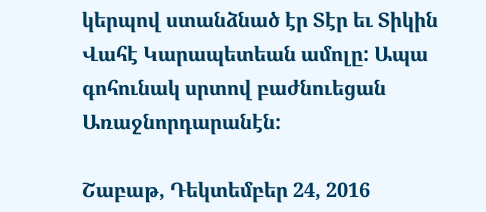կերպով ստանձնած էր Տէր եւ Տիկին Վահէ Կարապետեան ամոլը: Ապա գոհունակ սրտով բաժնուեցան Առաջնորդարանէն:

Շաբաթ, Դեկտեմբեր 24, 2016